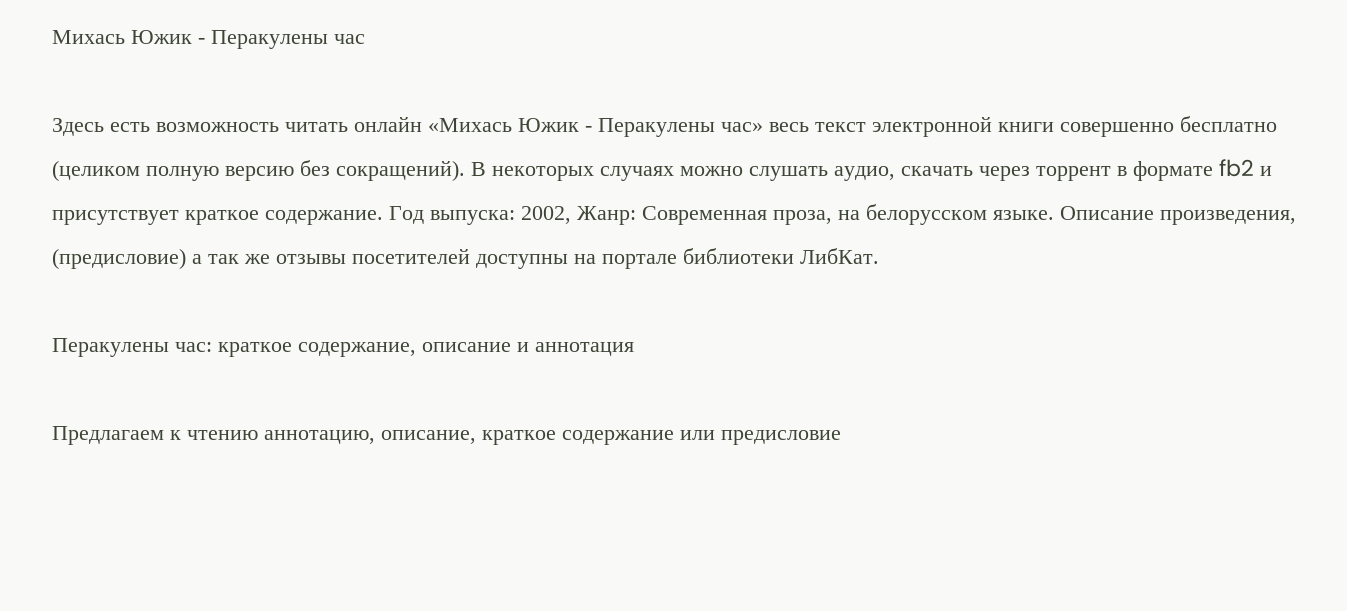Михась Южик - Перакулены час

Здесь есть возможность читать онлайн «Михась Южик - Перакулены час» весь текст электронной книги совершенно бесплатно (целиком полную версию без сокращений). В некоторых случаях можно слушать аудио, скачать через торрент в формате fb2 и присутствует краткое содержание. Год выпуска: 2002, Жанр: Современная проза, на белорусском языке. Описание произведения, (предисловие) а так же отзывы посетителей доступны на портале библиотеки ЛибКат.

Перакулены час: краткое содержание, описание и аннотация

Предлагаем к чтению аннотацию, описание, краткое содержание или предисловие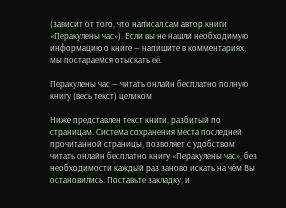(зависит от того, что написал сам автор книги «Перакулены час»). Если вы не нашли необходимую информацию о книге — напишите в комментариях, мы постараемся отыскать её.

Перакулены час — читать онлайн бесплатно полную книгу (весь текст) целиком

Ниже представлен текст книги, разбитый по страницам. Система сохранения места последней прочитанной страницы, позволяет с удобством читать онлайн бесплатно книгу «Перакулены час», без необходимости каждый раз заново искать на чём Вы остановились. Поставьте закладку, и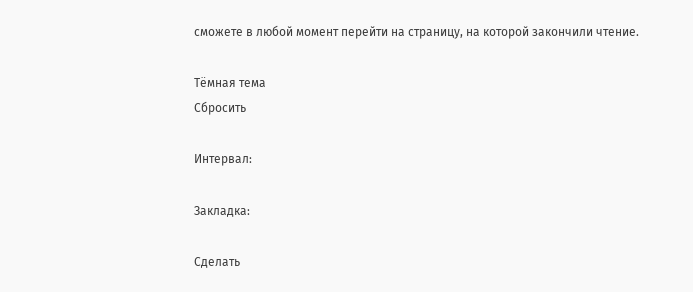сможете в любой момент перейти на страницу, на которой закончили чтение.

Тёмная тема
Сбросить

Интервал:

Закладка:

Сделать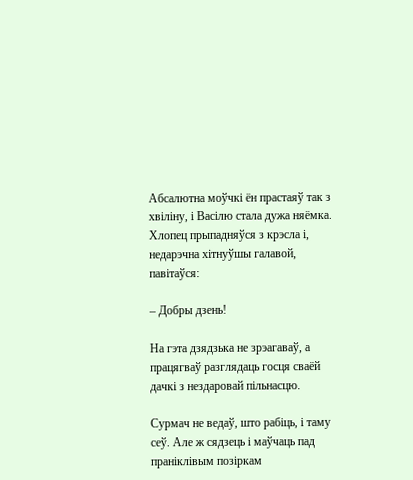Абсалютна моўчкі ён прастаяў так з хвіліну, і Васілю стала дужа няёмка. Хлопец прыпадняўся з крэсла і, недарэчна хітнуўшы галавой, павітаўся:

– Добры дзень!

На гэта дзядзька не зрэагаваў, а працягваў разглядаць госця сваёй дачкі з нездаровай пільнасцю.

Сурмач не ведаў, што рабіць, і таму сеў. Але ж сядзець і маўчаць пад праніклівым позіркам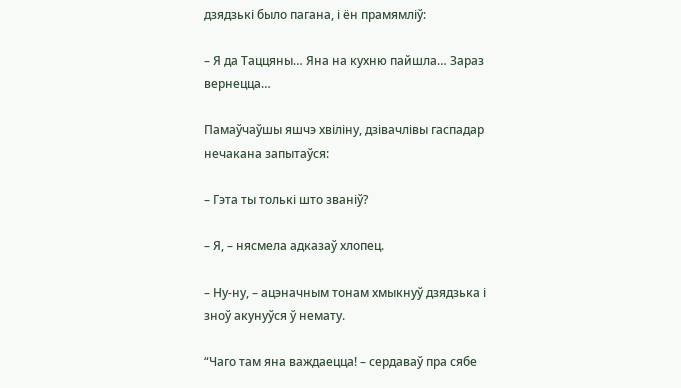дзядзькі было пагана, і ён прамямліў:

– Я да Таццяны… Яна на кухню пайшла… Зараз вернецца…

Памаўчаўшы яшчэ хвіліну, дзівачлівы гаспадар нечакана запытаўся:

– Гэта ты толькі што званіў?

– Я, – нясмела адказаў хлопец.

– Ну-ну, – ацэначным тонам хмыкнуў дзядзька і зноў акунуўся ў немату.

“Чаго там яна важдаецца! – сердаваў пра сябе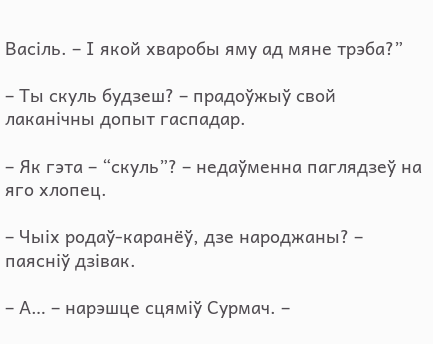Васіль. – І якой хваробы яму ад мяне трэба?”

– Ты скуль будзеш? – прадоўжыў свой лаканічны допыт гаспадар.

– Як гэта – “скуль”? – недаўменна паглядзеў на яго хлопец.

– Чыіх родаў-каранёў, дзе народжаны? – паясніў дзівак.

– А… – нарэшце сцяміў Сурмач. –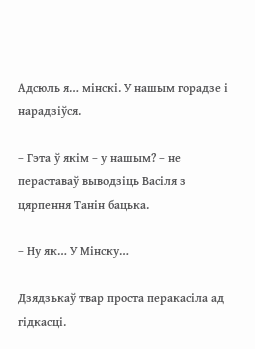Адсюль я… мінскі. У нашым горадзе і нарадзіўся.

– Гэта ў якім – у нашым? – не пераставаў выводзіць Васіля з цярпення Танін бацька.

– Ну як… У Мінску…

Дзядзькаў твар проста перакасіла ад гідкасці.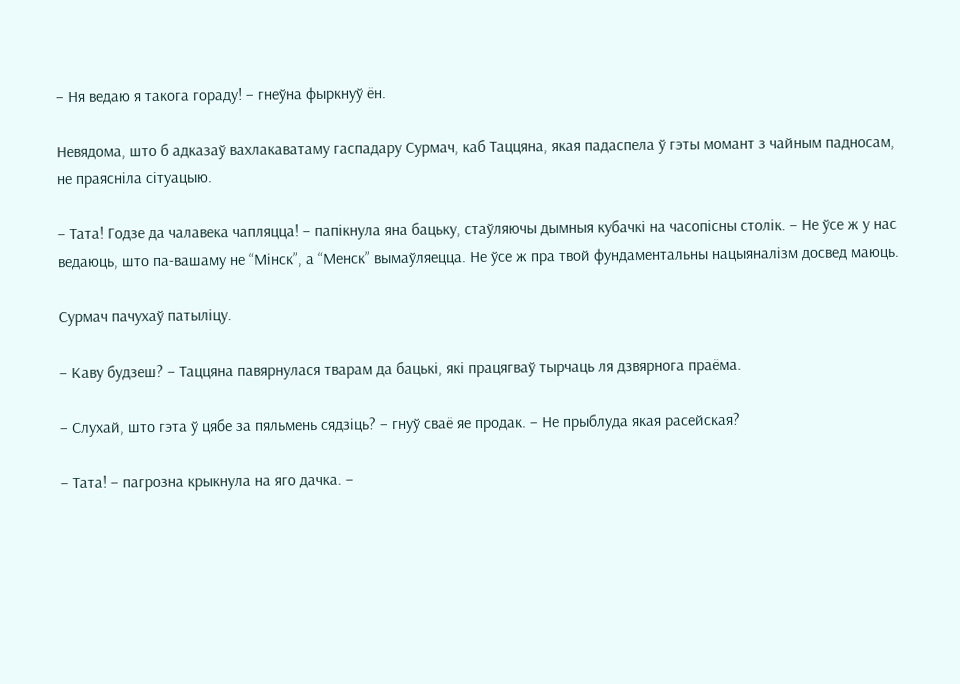– Ня ведаю я такога гораду! – гнеўна фыркнуў ён.

Невядома, што б адказаў вахлакаватаму гаспадару Сурмач, каб Таццяна, якая падаспела ў гэты момант з чайным падносам, не праясніла сітуацыю.

– Тата! Годзе да чалавека чапляцца! – папікнула яна бацьку, стаўляючы дымныя кубачкі на часопісны столік. – Не ўсе ж у нас ведаюць, што па-вашаму не “Мінск”, а “Менск” вымаўляецца. Не ўсе ж пра твой фундаментальны нацыяналізм досвед маюць.

Сурмач пачухаў патыліцу.

– Каву будзеш? – Таццяна павярнулася тварам да бацькі, які працягваў тырчаць ля дзвярнога праёма.

– Слухай, што гэта ў цябе за пяльмень сядзіць? – гнуў сваё яе продак. – Не прыблуда якая расейская?

– Тата! – пагрозна крыкнула на яго дачка. –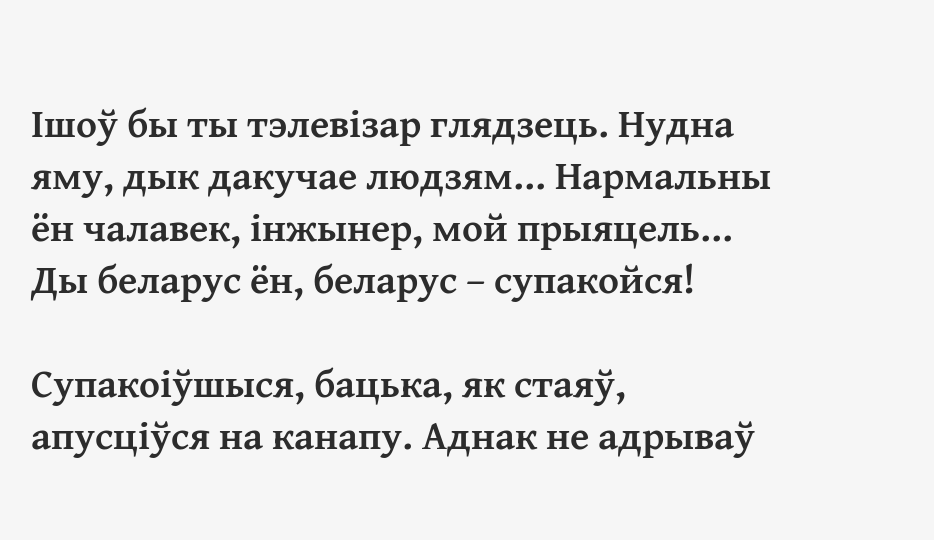Ішоў бы ты тэлевізар глядзець. Нудна яму, дык дакучае людзям… Нармальны ён чалавек, інжынер, мой прыяцель… Ды беларус ён, беларус – супакойся!

Супакоіўшыся, бацька, як стаяў, апусціўся на канапу. Аднак не адрываў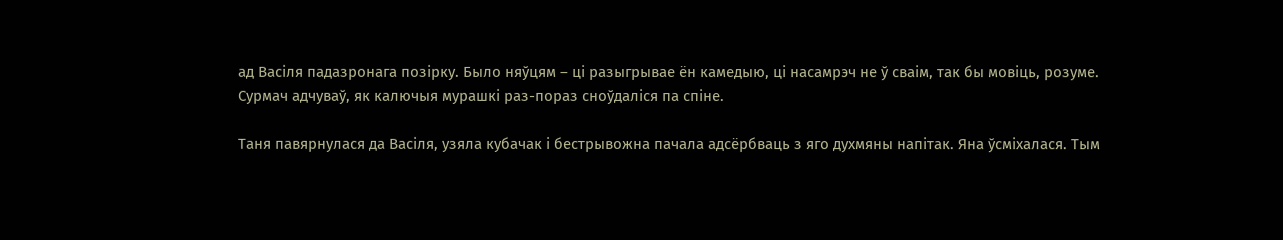ад Васіля падазронага позірку. Было няўцям – ці разыгрывае ён камедыю, ці насамрэч не ў сваім, так бы мовіць, розуме. Сурмач адчуваў, як калючыя мурашкі раз-пораз сноўдаліся па спіне.

Таня павярнулася да Васіля, узяла кубачак і бестрывожна пачала адсёрбваць з яго духмяны напітак. Яна ўсміхалася. Тым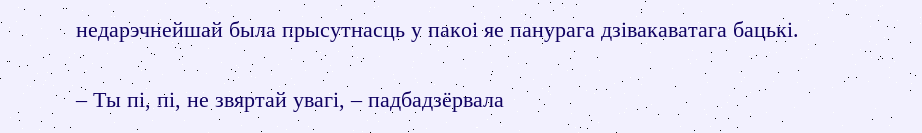недарэчнейшай была прысутнасць у пакоі яе панурага дзівакаватага бацькі.

– Ты пі, пі, не звяртай увагі, – падбадзёрвала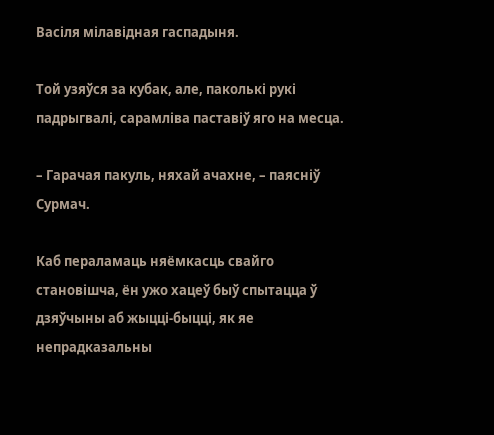Васіля мілавідная гаспадыня.

Той узяўся за кубак, але, паколькі рукі падрыгвалі, сарамліва паставіў яго на месца.

– Гарачая пакуль, няхай ачахне, – паясніў Сурмач.

Каб пераламаць няёмкасць свайго становішча, ён ужо хацеў быў спытацца ў дзяўчыны аб жыцці-быцці, як яе непрадказальны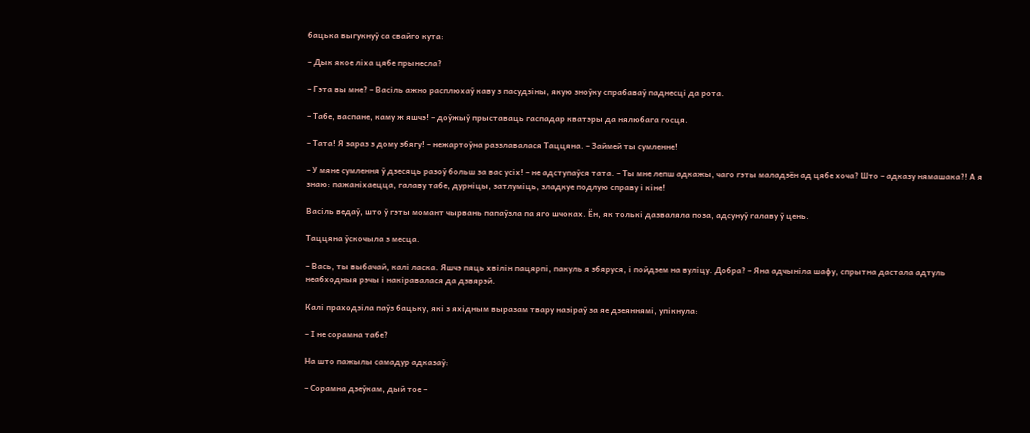бацька выгукнуў са свайго кута:

– Дык якое ліха цябе прынесла?

– Гэта вы мне? – Васіль ажно расплюхаў каву з пасудзіны, якую зноўку спрабаваў паднесці да рота.

– Табе, васпане, каму ж яшчэ! – доўжыў прыставаць гаспадар кватэры да нялюбага госця.

– Тата! Я зараз з дому збягу! – нежартоўна раззлавалася Таццяна. – Займей ты сумленне!

– У мяне сумлення ў дзесяць разоў больш за вас усіх! – не адступаўся тата. – Ты мне лепш адкажы, чаго гэты маладзён ад цябе хоча? Што – адказу нямашака?! А я знаю: пажаніхаецца, галаву табе, дурніцы, затлуміць, зладкуе подлую справу і кіне!

Васіль ведаў, што ў гэты момант чырвань папаўзла па яго шчоках. Ён, як толькі дазваляла поза, адсунуў галаву ў цень.

Таццяна ўскочыла з месца.

– Вась, ты выбачай, калі ласка. Яшчэ пяць хвілін пацярпі, пакуль я збяруся, і пойдзем на вуліцу. Добра? – Яна адчыніла шафу, спрытна дастала адтуль неабходныя рэчы і накіравалася да дзвярэй.

Калі праходзіла паўз бацьку, які з яхідным выразам твару назіраў за яе дзеяннямі, упікнула:

– І не сорамна табе?

На што пажылы самадур адказаў:

– Сорамна дзеўкам, дый тое –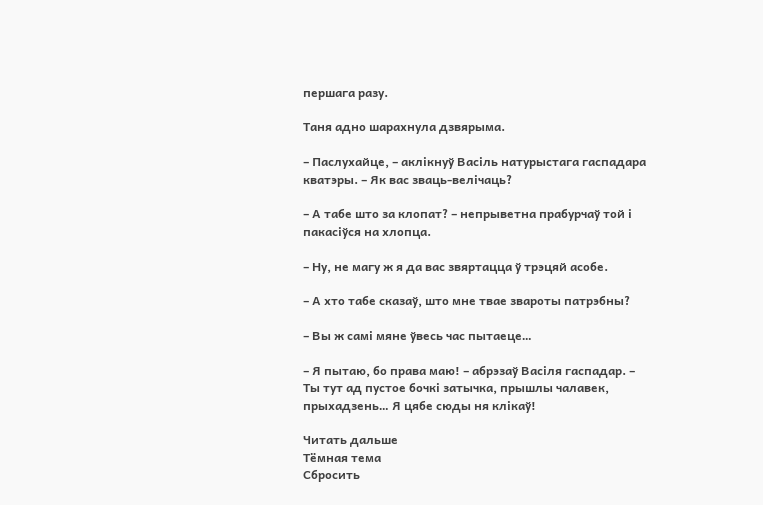першага разу.

Таня адно шарахнула дзвярыма.

– Паслухайце, – аклікнуў Васіль натурыстага гаспадара кватэры. – Як вас зваць-велічаць?

– А табе што за клопат? – непрыветна прабурчаў той і пакасіўся на хлопца.

– Ну, не магу ж я да вас звяртацца ў трэцяй асобе.

– А хто табе сказаў, што мне твае звароты патрэбны?

– Вы ж самі мяне ўвесь час пытаеце…

– Я пытаю, бо права маю! – абрэзаў Васіля гаспадар. – Ты тут ад пустое бочкі затычка, прышлы чалавек, прыхадзень… Я цябе сюды ня клікаў!

Читать дальше
Тёмная тема
Сбросить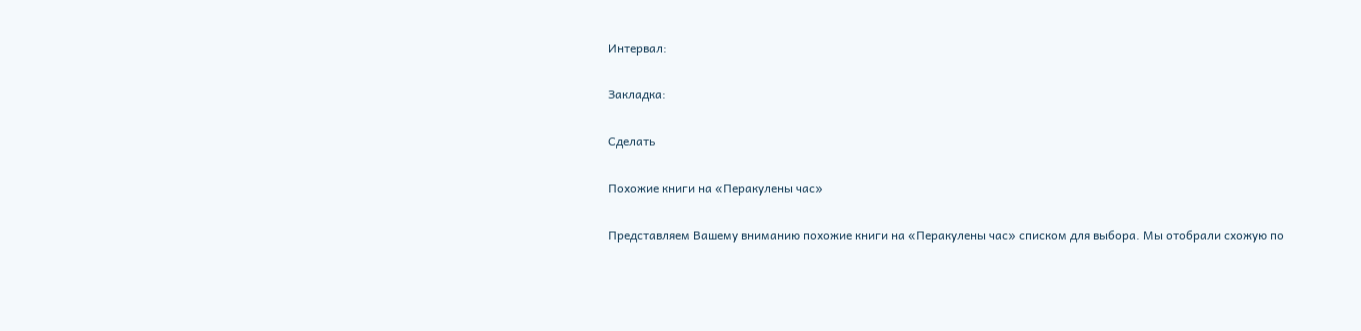Интервал:

Закладка:

Сделать

Похожие книги на «Перакулены час»

Представляем Вашему вниманию похожие книги на «Перакулены час» списком для выбора. Мы отобрали схожую по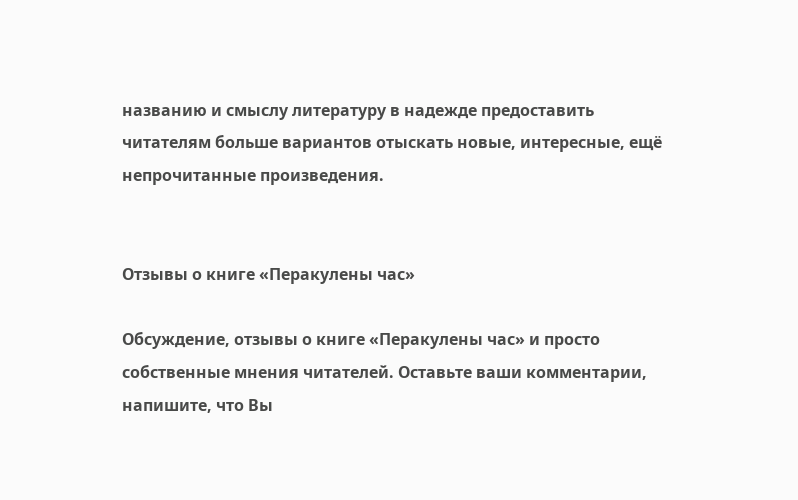названию и смыслу литературу в надежде предоставить читателям больше вариантов отыскать новые, интересные, ещё непрочитанные произведения.


Отзывы о книге «Перакулены час»

Обсуждение, отзывы о книге «Перакулены час» и просто собственные мнения читателей. Оставьте ваши комментарии, напишите, что Вы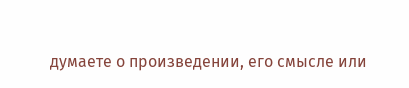думаете о произведении, его смысле или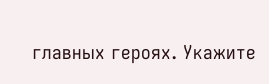главных героях. Укажите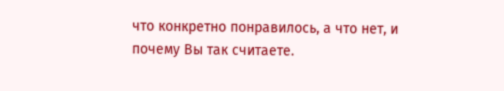что конкретно понравилось, а что нет, и почему Вы так считаете.